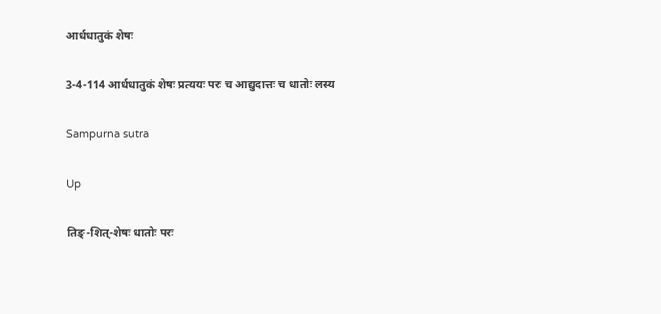आर्धधातुकं शेषः

3-4-114 आर्धधातुकं शेषः प्रत्ययः परः च आद्युदात्तः च धातोः लस्य

Sampurna sutra

Up

तिङ्-शित्-शेषः धातोः परः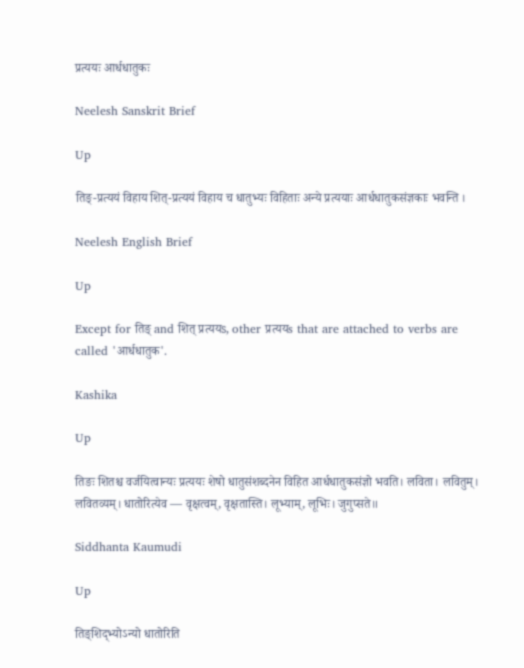प्रत्ययः आर्धधातुकः

Neelesh Sanskrit Brief

Up

तिङ्-प्रत्ययं विहाय शित्-प्रत्ययं विहाय च धातुभ्यः विहिताः अन्ये प्रत्ययाः आर्धधातुकसंज्ञकाः भवन्ति ।

Neelesh English Brief

Up

Except for तिङ् and शित् प्रत्ययs, other प्रत्ययs that are attached to verbs are called 'आर्धधातुक'.

Kashika

Up

तिङः शितश्च वर्जयित्वान्यः प्रत्ययः शेषो धातुसंशब्दनेन विहित आर्धधातुकसंज्ञो भवति। लविता। लवितुम्। लवितव्यम्। धातोरित्येव — वृक्षत्वम्, वृक्षतास्ति। लूभ्याम्, लूभिः। जुगुप्सते॥

Siddhanta Kaumudi

Up

तिङ्शिद्भ्योऽन्यो धातोरिति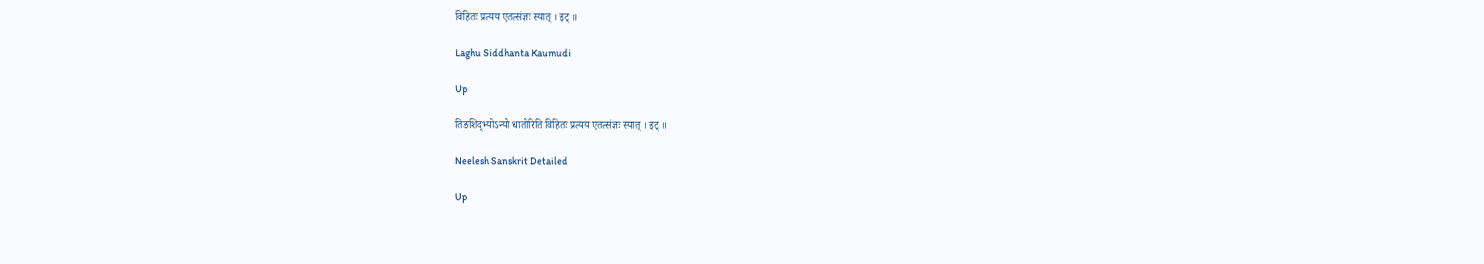विहितः प्रत्यय एतत्संज्ञः स्यात् । इट् ॥

Laghu Siddhanta Kaumudi

Up

तिङशिद्भ्योऽन्यो धातोरिति विहितः प्रत्यय एतत्संज्ञः स्यात् । इट् ॥

Neelesh Sanskrit Detailed

Up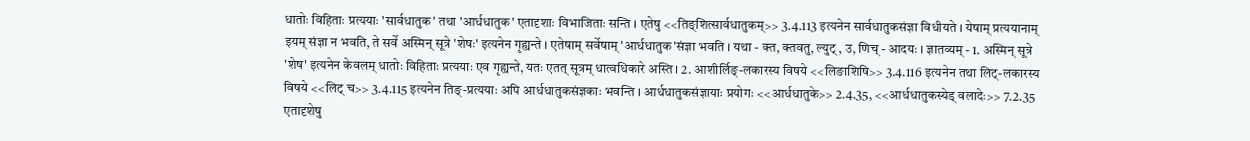धातोः विहिताः प्रत्ययाः 'सार्वधातुक' तथा 'आर्धधातुक' एतादृशाः विभाजिताः सन्ति । एतेषु <<तिङ्शित्सार्वधातुकम्>> 3.4.113 इत्यनेन सार्वधातुकसंज्ञा विधीयते । येषाम् प्रत्ययानाम् इयम् संज्ञा न भवति, ते सर्वे अस्मिन् सूत्रे 'शेषः' इत्यनेन गृह्यन्ते । एतेषाम् सर्वेषाम् 'आर्धधातुक'संज्ञा भवति । यथा - क्त, क्तवतु, ल्युट् , उ, णिच् - आदयः । ज्ञातव्यम् - 1. अस्मिन् सूत्रे 'शेष' इत्यनेन केवलम् धातोः विहिताः प्रत्ययाः एव गृह्यन्ते, यतः एतत् सूत्रम् धात्वधिकारे अस्ति । 2. आशीर्लिङ्-लकारस्य विषये <<लिङाशिषि>> 3.4.116 इत्यनेन तथा लिट्-लकारस्य विषये <<लिट् च>> 3.4.115 इत्यनेन तिङ्-प्रत्ययाः अपि आर्धधातुकसंज्ञकाः भवन्ति । आर्धधातुकसंज्ञायाः प्रयोगः <<आर्धधातुके>> 2.4.35, <<आर्धधातुकस्येड् वलादेः>> 7.2.35 एतादृशेषु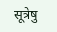सूत्रेषु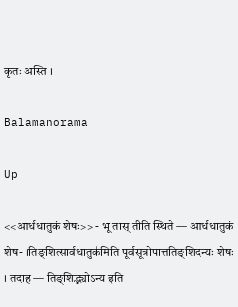कृतः अस्ति ।

Balamanorama

Up

<<आर्धधातुकं शेषः>> - भू तास् तीति स्थिते — आर्धधातुकं शेष- ।तिङ्शित्सार्वधातुक॑मिति पूर्वसूत्रोपात्ततिङ्शिदन्यः शेषः । तदाह — तिङ्शिद्भ्योऽन्य इति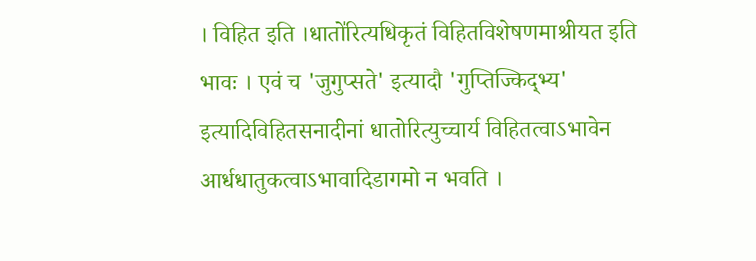। विहित इति ।धातो॑रित्यधिकृतं विहितविशेषणमाश्रीयत इति भावः । एवं च 'जुगुप्सते' इत्यादौ 'गुप्तिज्किद्भ्य' इत्यादिविहितसनादीनां धातोरित्युच्चार्य विहितत्वाऽभावेन आर्धधातुकत्वाऽभावादिडागमो न भवति ।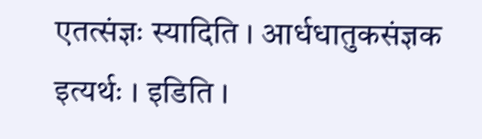एतत्संज्ञः स्यादिति । आर्धधातुकसंज्ञक इत्यर्थः । इडिति ।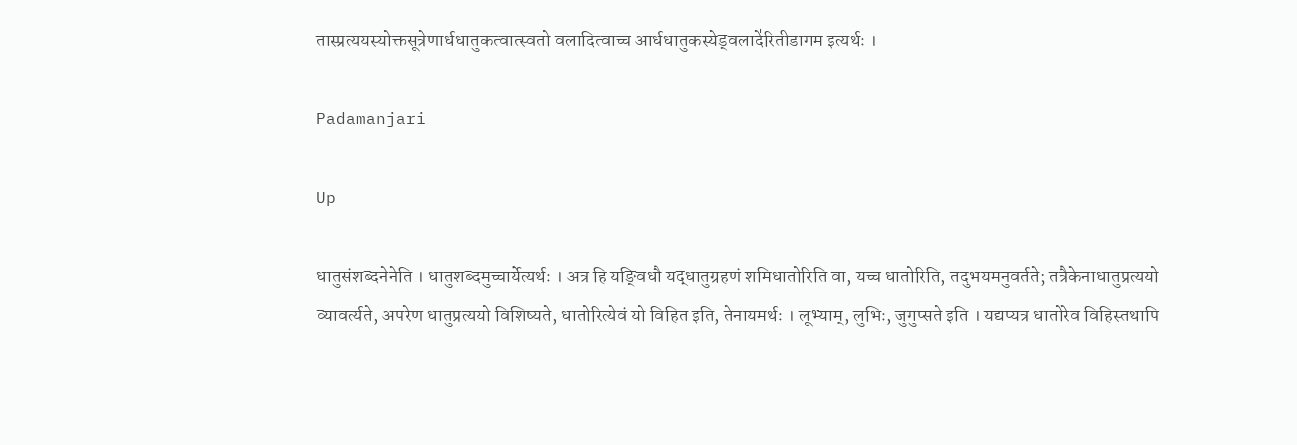तास्प्रत्ययस्योक्तसूत्रेणार्धधातुकत्वात्स्वतो वलादित्वाच्च आर्धधातुकस्येड्वलादे॑रितीडागम इत्यर्थः ।

Padamanjari

Up

धातुसंशब्दनेनेति । धातुशब्दमुच्चार्येत्यर्थः । अत्र हि यङ्विधौ यद्धातुग्रहणं शमिधातोरिति वा, यच्च धातोरिति, तदुभयमनुवर्तते; तत्रैकेनाधातुप्रत्ययो व्यावर्त्यते, अपरेण धातुप्रत्ययो विशिष्यते, धातोरित्येवं यो विहित इति, तेनायमर्थः । लूभ्याम्, लुभिः, जुगुप्सते इति । यद्यप्यत्र धातोरेव विहिस्तथापि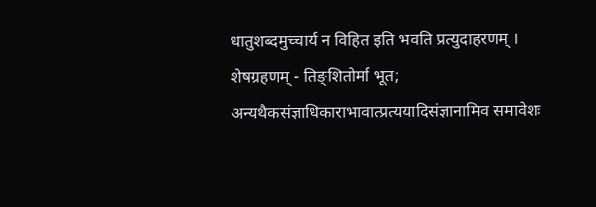धातुशब्दमुच्चार्य न विहित इति भवति प्रत्युदाहरणम् । शेषग्रहणम् - तिङ्शितोर्मा भूत; अन्यथैकसंज्ञाधिकाराभावात्प्रत्ययादिसंज्ञानामिव समावेशः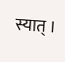स्यात् ।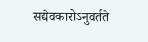सद्येवकारोऽनुवर्तते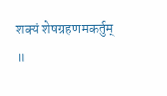शक्यं शेषग्रहणमकर्तुम् ॥